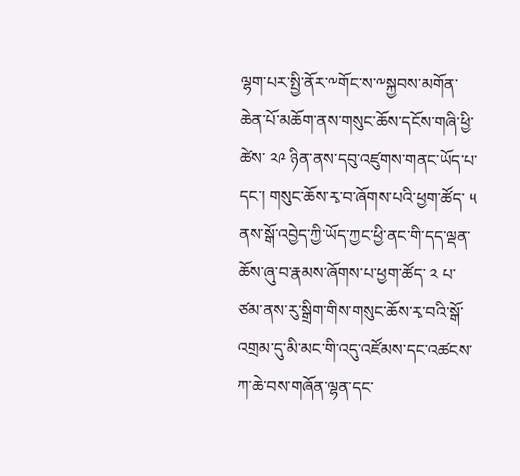ལྷག་པར་སྤྱི་ནོར་༸གོང་ས་༸སྐྱབས་མགོན་ཆེན་པོ་མཆོག་ནས་གསུང་ཆོས་དངོས་གཞི་ཕྱི་ཚེས་ ༢༩ ཉིན་ནས་དབུ་འཛུགས་གནང་ཡོད་པ་དང་། གསུང་ཆོས་རྭ་བ་ཞོགས་པའི་ཕྱག་ཚོད་ ༥ ནས་སྒོ་འབྱེད་ཀྱི་ཡོད་ཀྱང་ཕྱི་ནང་གི་དད་ལྡན་ཆོས་ཞུ་བ་རྣམས་ཞོགས་པ་ཕྱག་ཚོད་ ༢ པ་ཙམ་ནས་རུ་སྒྲིག་གིས་གསུང་ཆོས་རྭ་བའི་སྒོ་འགྲམ་དུ་མི་མང་གི་འདུ་འཛོམས་དང་འཚངས་ཀ་ཆེ་བས་གཞོན་ལྷན་དང་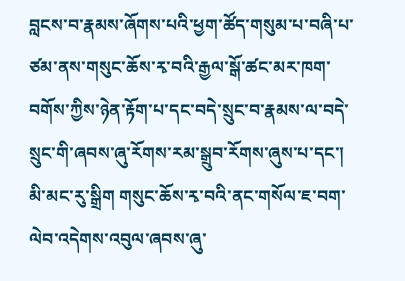བླངས་བ་རྣམས་ཞོགས་པའི་ཕྱག་ཚོད་གསུམ་པ་བཞི་པ་ཙམ་ནས་གསུང་ཆོས་རྭ་བའི་རྒྱལ་སྒོ་ཚང་མར་ཁག་བགོས་ཀྱིས་ཉེན་རྟོག་པ་དང་བདེ་སྲུང་བ་རྣམས་ལ་བདེ་སྲུང་གི་ཞབས་ཞུ་རོགས་རམ་སྒྲུབ་རོགས་ཞུས་པ་དང་། མི་མང་རུ་སྒྲིག གསུང་ཆོས་རྭ་བའི་ནང་གསོལ་ཇ་བག་ལེབ་འདེགས་འབུལ་ཞབས་ཞུ་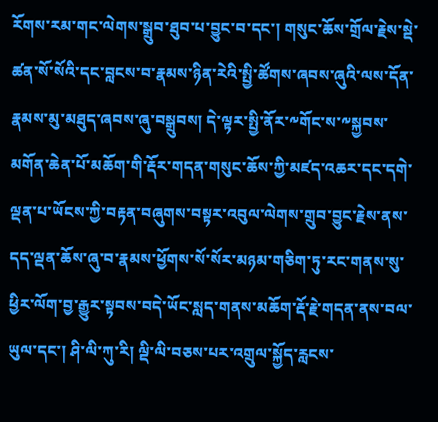རོགས་རམ་གང་ལེགས་སྒྲུབ་ཐུབ་པ་བྱུང་བ་དང་། གསུང་ཆོས་གྲོལ་རྗེས་སྡེ་ཚན་སོ་སོའི་དང་བླངས་བ་རྣམས་ཉིན་རེའི་སྤྱི་ཚོགས་ཞབས་ཞུའི་ལས་དོན་རྣམས་མུ་མཐུད་ཞབས་ཞུ་བསྒྲུབས། དེ་ལྟར་སྤྱི་ནོར་༸གོང་ས་༸སྐྱབས་མགོན་ཆེན་པོ་མཆོག་གི་རྡོར་གདན་གསུང་ཆོས་ཀྱི་མཛད་འཆར་དང་དགེ་ལྡན་པ་ཡོངས་ཀྱི་བརྟན་བཞུགས་བསྟར་འབུལ་ལེགས་གྲུབ་བྱུང་རྗེས་ནས་དད་ལྡན་ཆོས་ཞུ་བ་རྣམས་ཕྱོགས་སོ་སོར་མཉམ་གཅིག་ཏུ་རང་གནས་སུ་ཕྱིར་ལོག་བྱ་རྒྱུར་སྟབས་བདེ་ཡོང་སླད་གནས་མཆོག་རྡོ་རྗེ་གདན་ནས་བལ་ཡུལ་དང་། ཤི་ལི་ཀུ་རི། ལྡི་ལི་བཅས་པར་འགྲུལ་སྐྱོད་རླངས་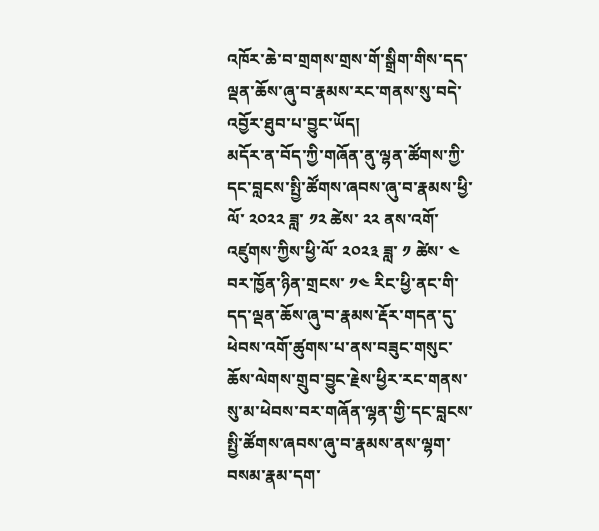འཁོར་ཆེ་བ་གྲགས་གྲས་གོ་སྒྲིག་གིས་དད་ལྡན་ཆོས་ཞུ་བ་རྣམས་རང་གནས་སུ་བདེ་འབྱོར་ཐུབ་པ་བྱུང་ཡོད།
མདོར་ན་བོད་ཀྱི་གཞོན་ནུ་ལྷན་ཚོགས་ཀྱི་དང་བླངས་སྤྱི་ཚོགས་ཞབས་ཞུ་བ་རྣམས་ཕྱི་ལོ་ ༢༠༢༢ ཟླ་ ༡༢ ཚེས་ ༢༢ ནས་འགོ་འཛུགས་ཀྱིས་ཕྱི་ལོ་ ༢༠༢༣ ཟླ་ ༡ ཚེས་ ༤ བར་ཁྱོན་ཉིན་གྲངས་ ༡༤ རིང་ཕྱི་ནང་གི་དད་ལྡན་ཆོས་ཞུ་བ་རྣམས་རྡོར་གདན་དུ་ཕེབས་འགོ་ཚུགས་པ་ནས་བཟུང་གསུང་ཆོས་ལེགས་གྲུབ་བྱུང་རྗེས་ཕྱིར་རང་གནས་སུ་མ་ཕེབས་བར་གཞོན་ལྷན་གྱི་དང་བླངས་སྤྱི་ཚོགས་ཞབས་ཞུ་བ་རྣམས་ནས་ལྷག་བསམ་རྣམ་དག་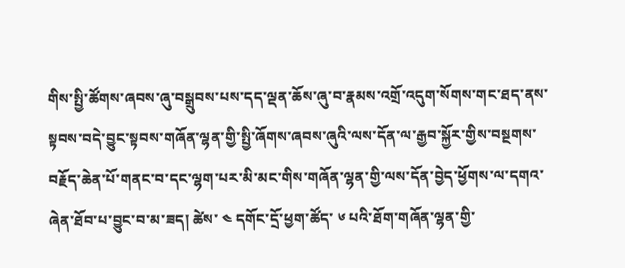གིས་སྤྱི་ཚོགས་ཞབས་ཞུ་བསྒྲུབས་པས་དད་ལྡན་ཆོས་ཞུ་བ་རྣམས་འགྲོ་འདུག་སོགས་གང་ཐད་ནས་སྟབས་བདེ་བྱུང་སྟབས་གཞོན་ལྷན་གྱི་སྤྱི་ཞོགས་ཞབས་ཞུའི་ལས་དོན་ལ་རྒྱབ་སྐྱོར་གྱིས་བསྔགས་བརྗོད་ཆེན་པོ་གནང་བ་དང་ལྷག་པར་མི་མང་གིས་གཞོན་ལྷན་གྱི་ལས་དོན་བྱེད་ཕྱོགས་ལ་དགའ་ཞེན་ཐོབ་པ་བྱུང་བ་མ་ཟད། ཚེས་ ༤ དགོང་དྲོ་ཕྱག་ཚོད་ ༦ པའི་ཐོག་གཞོན་ལྷན་གྱི་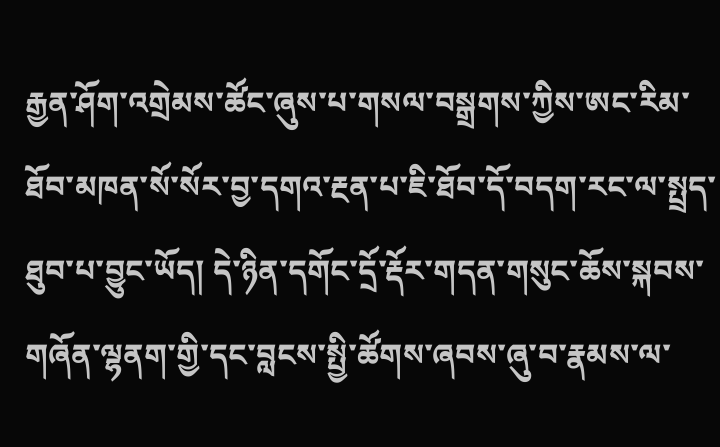རྒྱན་ཤོག་འགྲེམས་ཚོང་ཞུས་པ་གསལ་བསྒྲགས་ཀྱིས་ཨང་རིམ་ཐོབ་མཁན་སོ་སོར་བྱ་དགའ་རྔན་པ་ཇི་ཐོབ་དོ་བདག་རང་ལ་སྤྲད་ཐུབ་པ་བྱུང་ཡོད། དེ་ཉིན་དགོང་དྲོ་རྡོར་གདན་གསུང་ཆོས་སྐབས་གཞོན་ལྷནག་གྱི་དང་བླངས་སྤྱི་ཚོགས་ཞབས་ཞུ་བ་རྣམས་ལ་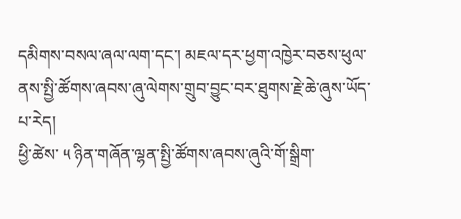དམིགས་བསལ་ཞལ་ལག་དང་། མཇལ་དར་ཕྱག་འཁྱེར་བཅས་ཕུལ་ནས་སྤྱི་ཚོགས་ཞབས་ཞུ་ལེགས་གྲུབ་བྱུང་བར་ཐུགས་རྗེ་ཆེ་ཞུས་ཡོད་པ་རེད།
ཕྱི་ཚེས་ ༥ ཉིན་གཞོན་ལྷན་སྤྱི་ཚོགས་ཞབས་ཞུའི་གོ་སྒྲིག་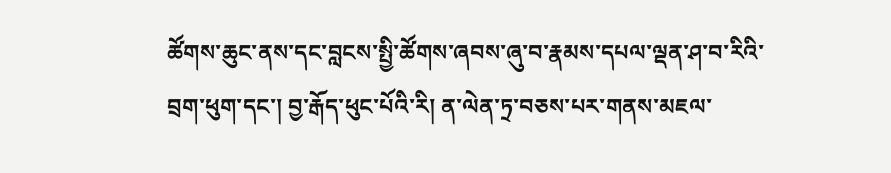ཚོགས་ཆུང་ནས་དང་བླངས་སྤྱི་ཚོགས་ཞབས་ཞུ་བ་རྣམས་དཔལ་ལྡན་ཤ་བ་རིའི་བྲག་ཕུག་དང་། བྱ་རྒོད་ཕུང་པོའི་རི། ན་ལེན་ཏྲ་བཅས་པར་གནས་མཇལ་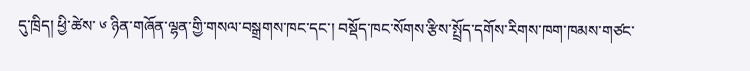དུ་ཁྲིད། ཕྱི་ཚེས་ ༦ ཉིན་གཞོན་ལྷན་གྱི་གསལ་བསྒྲགས་ཁང་དང་། བསྡོད་ཁང་སོགས་རྩིས་སྤྲོད་དགོས་རིགས་ཁག་ཁམས་གཙང་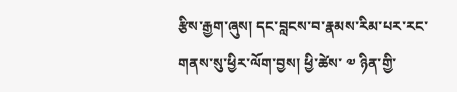རྩིས་རྒྱག་ཞུས། དང་བླངས་བ་རྣམས་རིམ་པར་རང་གནས་སུ་ཕྱིར་ལོག་བྱས། ཕྱི་ཚེས་ ༧ ཉིན་གྱི་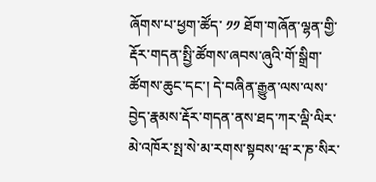ཞོགས་པ་ཕྱག་ཚོད་ ༡༡ ཐོག་གཞོན་ལྷན་གྱི་རྡོར་གདན་སྤྱི་ཚོགས་ཞབས་ཞུའི་གོ་སྒྲིག་ཚོགས་ཆུང་དང་། དེ་བཞིན་རྒྱུན་ལས་ལས་བྱེད་རྣམས་རྡོར་གདན་ནས་ཐད་ཀར་ལྡི་ལིར་མེ་འཁོར་སྤ་སེ་མ་རགས་སྟབས་ཝ་ར་ཎ་སིར་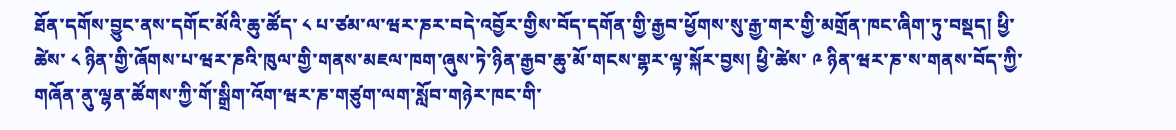ཐོན་དགོས་བྱུང་ནས་དགོང་མོའི་ཆུ་ཚོད་ ༨ པ་ཙམ་ལ་ཝར་ཎར་བདེ་འབྱོར་གྱིས་བོད་དགོན་གྱི་རྒྱབ་ཕྱོགས་སུ་རྒྱ་གར་གྱི་མགྲོན་ཁང་ཞིག་ཏུ་བསྡད། ཕྱི་ཚེས་ ༨ ཉིན་གྱི་ཞོགས་པ་ཝར་ཎའི་ཁུལ་གྱི་གནས་མཇལ་ཁག་ཞུས་ཏེ་ཉིན་རྒྱབ་ཆུ་མོ་གངས་གྷར་ལྟ་སྐོར་བྱས། ཕྱི་ཚེས་ ༩ ཉིན་ཝར་ཎ་ས་གནས་བོད་ཀྱི་གཞོན་ནུ་ལྷན་ཚོགས་ཀྱི་གོ་སྒྲིག་འོག་ཝར་ཎ་གཙུག་ལག་སློབ་གཉེར་ཁང་གི་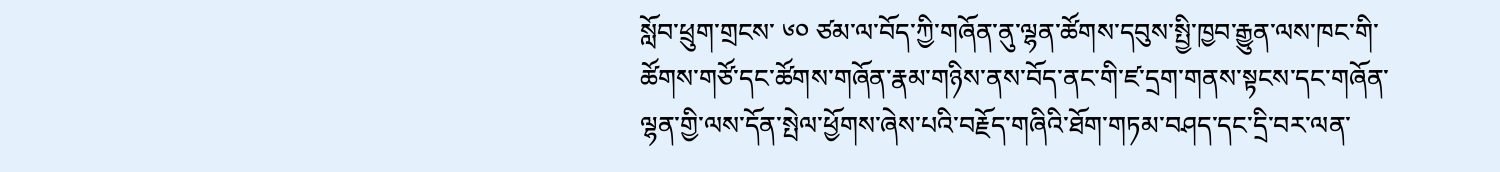སློབ་ཕྲུག་གྲངས་ ༦༠ ཙམ་ལ་བོད་ཀྱི་གཞོན་ནུ་ལྷན་ཚོགས་དབུས་སྤྱི་ཁྱབ་རྒྱུན་ལས་ཁང་གི་ཚོགས་གཙོ་དང་ཚོགས་གཞོན་རྣམ་གཉིས་ནས་བོད་ནང་གི་ཛ་དྲག་གནས་སྟངས་དང་གཞོན་ལྷན་གྱི་ལས་དོན་སྤེལ་ཕྱོགས་ཞེས་པའི་བརྗོད་གཞིའི་ཐོག་གཏམ་བཤད་དང་དྲི་བར་ལན་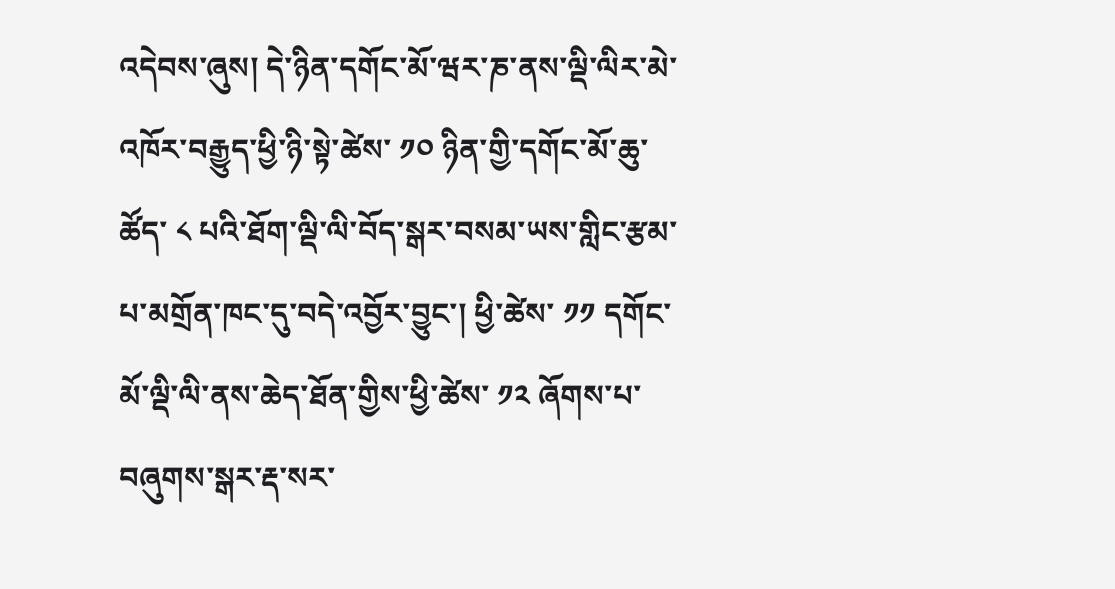འདེབས་ཞུས། དེ་ཉིན་དགོང་མོ་ཝར་ཎ་ནས་ལྡི་ལིར་མེ་འཁོར་བརྒྱུད་ཕྱི་ཉི་སྟེ་ཚེས་ ༡༠ ཉིན་གྱི་དགོང་མོ་ཆུ་ཚོད་ ༨ པའི་ཐོག་ལྡི་ལི་བོད་སྒར་བསམ་ཡས་གླིང་རྩམ་པ་མགྲོན་ཁང་དུ་བདེ་འབྱོར་བྱུང་། ཕྱི་ཚེས་ ༡༡ དགོང་མོ་ལྡི་ལི་ནས་ཆེད་ཐོན་གྱིས་ཕྱི་ཚེས་ ༡༢ ཞོགས་པ་བཞུགས་སྒར་རྡ་སར་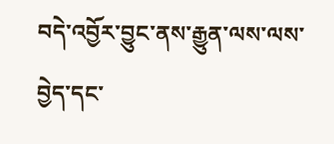བདེ་འབྱོར་བྱུང་ནས་རྒྱུན་ལས་ལས་བྱེད་དང་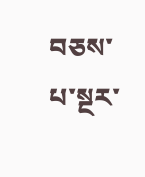བཅས་པ་སྔར་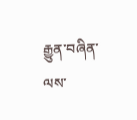རྒྱུན་བཞིན་ལས་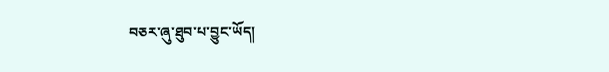བཅར་ཞུ་ཐུབ་པ་བྱུང་ཡོད།